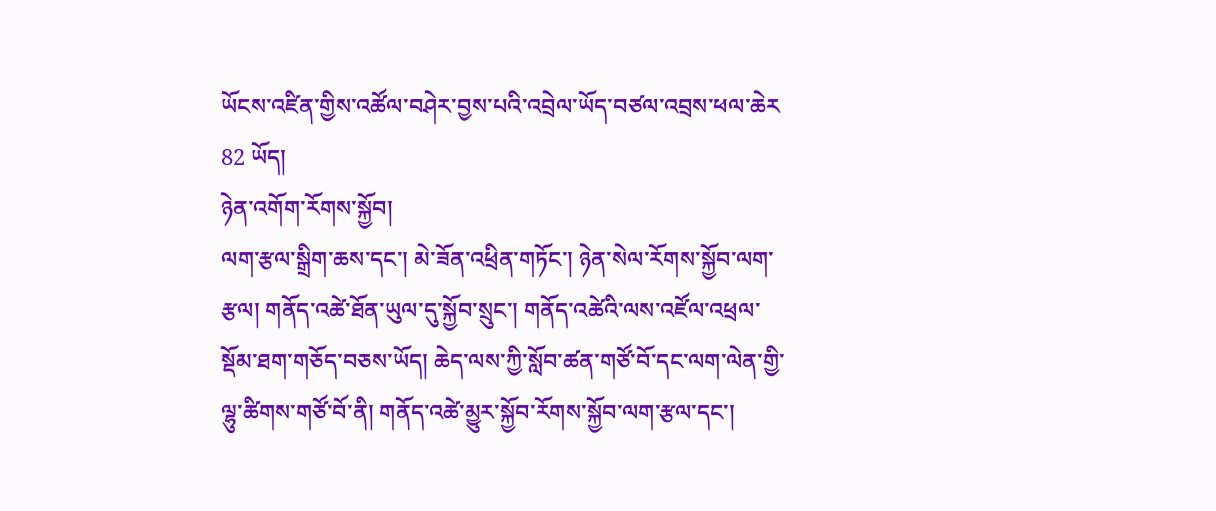ཡོངས་འཛིན་གྱིས་འཚོལ་བཤེར་བྱས་པའི་འབྲེལ་ཡོད་བཙལ་འབྲས་ཕལ་ཆེར 82 ཡོད།
ཉེན་འགོག་རོགས་སྐྱོབ།
ལག་རྩལ་སྒྲིག་ཆས་དང་། མེ་ཟོན་འཕྲིན་གཏོང་། ཉེན་སེལ་རོགས་སྐྱོབ་ལག་རྩལ། གནོད་འཚེ་ཐོན་ཡུལ་དུ་སྐྱོབ་སྲུང་། གནོད་འཚེའི་ལས་འཛོལ་འཕྲལ་སྡོམ་ཐག་གཅོད་བཅས་ཡོད། ཆེད་ལས་ཀྱི་སློབ་ཚན་གཙོ་བོ་དང་ལག་ལེན་གྱི་ལྷུ་ཚིགས་གཙོ་བོ་ནི། གནོད་འཚེ་མྱུར་སྐྱོབ་རོགས་སྐྱོབ་ལག་རྩལ་དང་།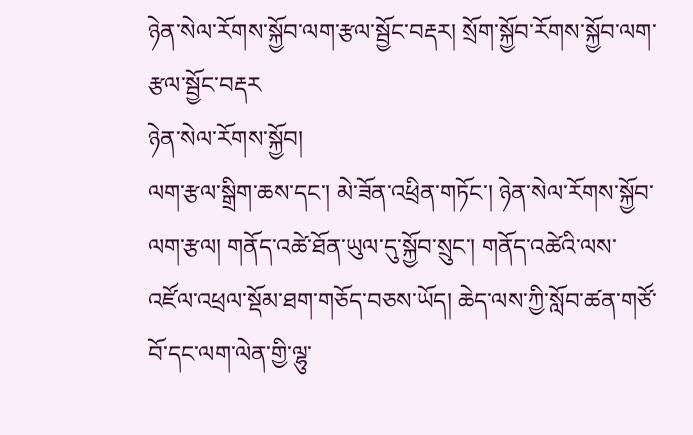ཉེན་སེལ་རོགས་སྐྱོབ་ལག་རྩལ་སྦྱོང་བརྡར། སྲོག་སྐྱོབ་རོགས་སྐྱོབ་ལག་རྩལ་སྦྱོང་བརྡར
ཉེན་སེལ་རོགས་སྐྱོབ།
ལག་རྩལ་སྒྲིག་ཆས་དང་། མེ་ཟོན་འཕྲིན་གཏོང་། ཉེན་སེལ་རོགས་སྐྱོབ་ལག་རྩལ། གནོད་འཚེ་ཐོན་ཡུལ་དུ་སྐྱོབ་སྲུང་། གནོད་འཚེའི་ལས་འཛོལ་འཕྲལ་སྡོམ་ཐག་གཅོད་བཅས་ཡོད། ཆེད་ལས་ཀྱི་སློབ་ཚན་གཙོ་བོ་དང་ལག་ལེན་གྱི་ལྷུ་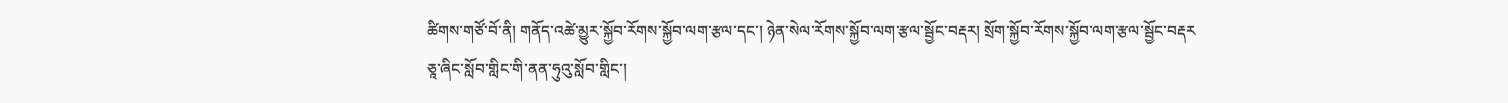ཚིགས་གཙོ་བོ་ནི། གནོད་འཚེ་མྱུར་སྐྱོབ་རོགས་སྐྱོབ་ལག་རྩལ་དང་། ཉེན་སེལ་རོགས་སྐྱོབ་ལག་རྩལ་སྦྱོང་བརྡར། སྲོག་སྐྱོབ་རོགས་སྐྱོབ་ལག་རྩལ་སྦྱོང་བརྡར
ཅཱ་ཞིང་སློབ་གླིང་གི་ནན་ཧུའུ་སློབ་གླིང་།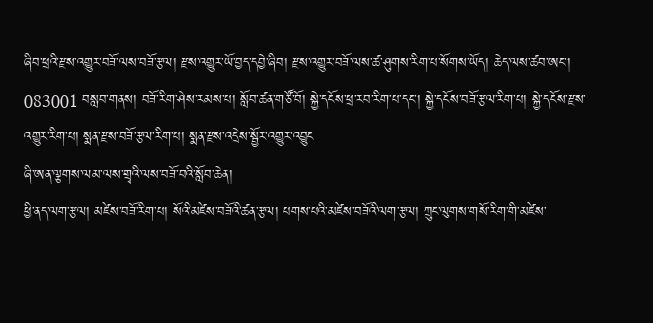ཞིབ་ཕྲའི་རྫས་འགྱུར་བཟོ་ལས་བཟོ་རྩལ། རྫས་འགྱུར་ཡོ་བྱད་དབྱེ་ཞིབ། རྫས་འགྱུར་བཟོ་ལས་ཚ་ཤུགས་རིག་པ་སོགས་ཡོད། ཆེད་ལས་ཚབ་ཨང་། 083001 བསླབ་གནས། བཟོ་རིག་ཤེས་རམས་པ། སློབ་ཚན་གཙོ་བོ། སྐྱེ་དངོས་ཕྲ་རབ་རིག་པ་དང་། སྐྱེ་དངོས་བཟོ་རྩལ་རིག་པ། སྐྱེ་དངོས་རྫས་འགྱུར་རིག་པ། སྨན་རྫས་བཟོ་རྩལ་རིག་པ། སྨན་རྫས་འདྲེས་སྦྱོར་འགྱུར་འབྱུང
ཞི་ཨན་ལྕགས་ལམ་ལས་གྲྭའི་ལས་བཟོ་བའི་སློབ་ཆེན།
ཕྱི་ནད་ལག་རྩལ། མཛེས་བཟོ་རིག་པ། སོའི་མཛེས་བཟོའི་ཚན་རྩལ། པགས་པའི་མཛེས་བཟོའི་ལག་རྩལ། ཀྲུང་ལུགས་གསོ་རིག་གི་མཛེས་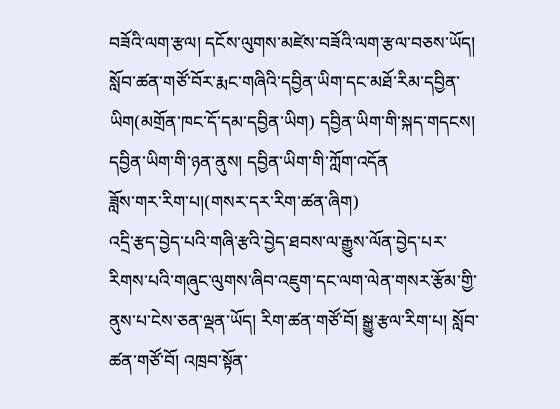བཟོའི་ལག་རྩལ། དངོས་ལུགས་མཛེས་བཟོའི་ལག་རྩལ་བཅས་ཡོད། སློབ་ཚན་གཙོ་བོར་རྨང་གཞིའི་དབྱིན་ཡིག་དང་མཐོ་རིམ་དབྱིན་ཡིག(མགྲོན་ཁང་དོ་དམ་དབྱིན་ཡིག) དབྱིན་ཡིག་གི་སྐད་གདངས། དབྱིན་ཡིག་གི་ཉན་ནུས། དབྱིན་ཡིག་གི་ཀློག་འདོན
ཟློས་གར་རིག་པ།(གསར་དར་རིག་ཚན་ཞིག)
འདྲི་རྩད་བྱེད་པའི་གཞི་རྩའི་བྱེད་ཐབས་ལ་རྒྱུས་ལོན་བྱེད་པར་རིགས་པའི་གཞུང་ལུགས་ཞིབ་འཇུག་དང་ལག་ལེན་གསར་རྩོམ་གྱི་ནུས་པ་ངེས་ཅན་ལྡན་ཡོད། རིག་ཚན་གཙོ་བོ། སྒྱུ་རྩལ་རིག་པ། སློབ་ཚན་གཙོ་བོ། འཁྲབ་སྟོན་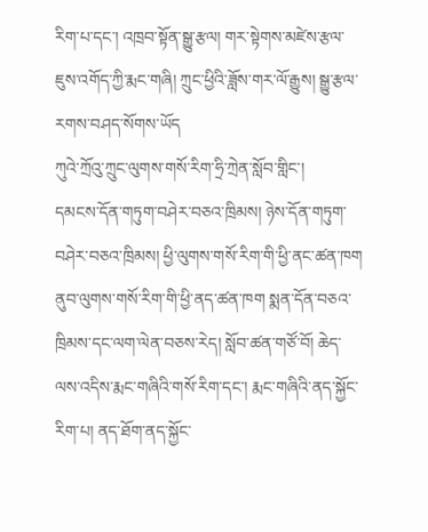རིག་པ་དང་། འཁྲབ་སྟོན་སྒྱུ་རྩལ། གར་སྟེགས་མཛེས་རྩལ་ཇུས་འགོད་ཀྱི་རྨང་གཞི། ཀྲུང་ཕྱིའི་ཟློས་གར་ལོ་རྒྱུས། སྒྱུ་རྩལ་རགས་བཤད་སོགས་ཡོད
ཀུའེ་ཀྲོའུ་ཀྲུང་ལུགས་གསོ་རིག་ཧྲི་ཀྲེན་སློབ་གླིང་།
དམངས་དོན་གཏུག་བཤེར་བཅའ་ཁྲིམས། ཉེས་དོན་གཏུག་བཤེར་བཅའ་ཁྲིམས། ཕྱི་ལུགས་གསོ་རིག་གི་ཕྱི་ནང་ཚན་ཁག ནུབ་ལུགས་གསོ་རིག་གི་ཕྱི་ནད་ཚན་ཁག སྨན་དོན་བཅའ་ཁྲིམས་དང་ལག་ལེན་བཅས་རེད། སློབ་ཚན་གཙོ་བོ། ཆེད་ལས་འདིས་རྨང་གཞིའི་གསོ་རིག་དང་། རྨང་གཞིའི་ནད་སྐྱོང་རིག་པ། ནད་ཐོག་ནད་སྐྱོང་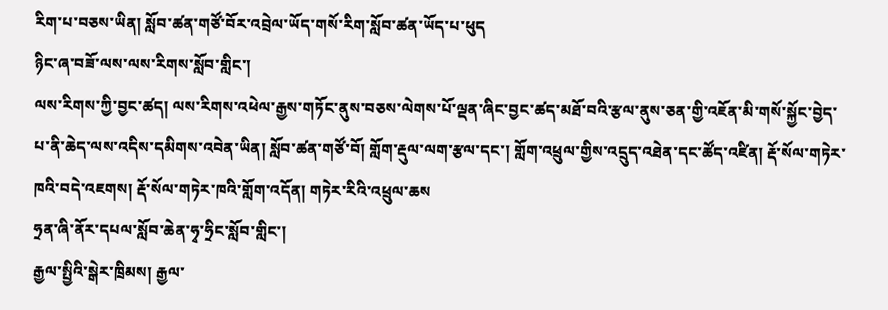རིག་པ་བཅས་ཡིན། སློབ་ཚན་གཙོ་བོར་འབྲེལ་ཡོད་གསོ་རིག་སློབ་ཚན་ཡོད་པ་ཕུད
ཉིང་ཞ་བཟོ་ལས་ལས་རིགས་སློབ་གླིང་།
ལས་རིགས་ཀྱི་བྱང་ཚད། ལས་རིགས་འཕེལ་རྒྱས་གཏོང་ནུས་བཅས་ལེགས་པོ་ལྡན་ཞིང་བྱང་ཚད་མཐོ་བའི་རྩལ་ནུས་ཅན་གྱི་འཇོན་མི་གསོ་སྐྱོང་བྱེད་པ་ནི་ཆེད་ལས་འདིས་དམིགས་འབེན་ཡིན། སློབ་ཚན་གཙོ་བོ། གློག་རྡུལ་ལག་རྩལ་དང་། གློག་འཕྲུལ་གྱིས་འདྲུད་འཐེན་དང་ཚོད་འཛིན། རྡོ་སོལ་གཏེར་ཁའི་བདེ་འཇགས། རྡོ་སོལ་གཏེར་ཁའི་གློག་འདོན། གཏེར་རིའི་འཕྲུལ་ཆས
ཧྲན་ཞི་ནོར་དཔལ་སློབ་ཆེན་ཧྭ་ཧྲིང་སློབ་གླིང་།
རྒྱལ་སྤྱིའི་སྒེར་ཁྲིམས། རྒྱལ་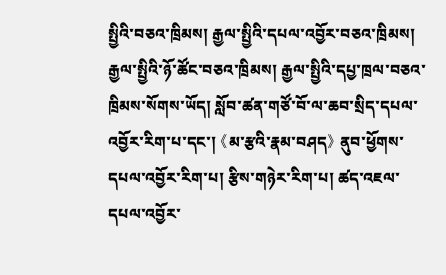སྤྱིའི་བཅའ་ཁྲིམས། རྒྱལ་སྤྱིའི་དཔལ་འབྱོར་བཅའ་ཁྲིམས། རྒྱལ་སྤྱིའི་ཉོ་ཚོང་བཅའ་ཁྲིམས། རྒྱལ་སྤྱིའི་དཔྱ་ཁྲལ་བཅའ་ཁྲིམས་སོགས་ཡོད། སློབ་ཚན་གཙོ་བོ་ལ་ཆབ་སྲིད་དཔལ་འབྱོར་རིག་པ་དང་། 《མ་རྩའི་རྣམ་བཤད》 ནུབ་ཕྱོགས་དཔལ་འབྱོར་རིག་པ། རྩིས་གཉེར་རིག་པ། ཚད་འཇལ་དཔལ་འབྱོར་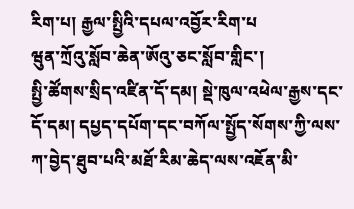རིག་པ། རྒྱལ་སྤྱིའི་དཔལ་འབྱོར་རིག་པ
ཝུན་ཀྲོའུ་སློབ་ཆེན་ཨོའུ་ཅང་སློབ་གླིང་།
སྤྱི་ཚོགས་སྲིད་འཛིན་དོ་དམ། སྡེ་ཁུལ་འཕེལ་རྒྱས་དང་དོ་དམ། དཔྱད་དཔོག་དང་བཀོལ་སྤྱོད་སོགས་ཀྱི་ལས་ཀ་བྱེད་ཐུབ་པའི་མཐོ་རིམ་ཆེད་ལས་འཇོན་མི་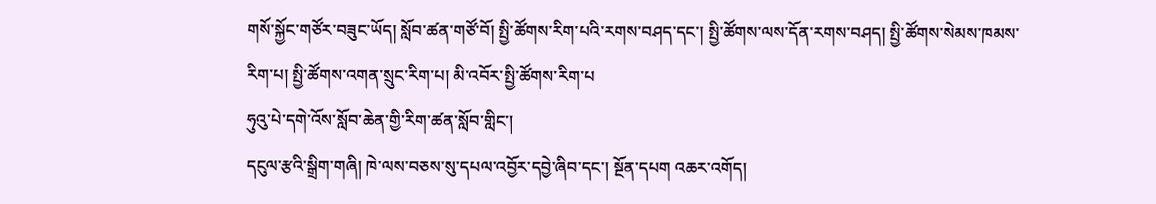གསོ་སྐྱོང་གཙོར་བཟུང་ཡོད། སློབ་ཚན་གཙོ་བོ། སྤྱི་ཚོགས་རིག་པའི་རགས་བཤད་དང་། སྤྱི་ཚོགས་ལས་དོན་རགས་བཤད། སྤྱི་ཚོགས་སེམས་ཁམས་རིག་པ། སྤྱི་ཚོགས་འགན་སྲུང་རིག་པ། མི་འབོར་སྤྱི་ཚོགས་རིག་པ
ཧུའུ་པེ་དགེ་འོས་སློབ་ཆེན་གྱི་རིག་ཚན་སློབ་གླིང་།
དངུལ་རྩའི་སྒྲིག་གཞི། ཁེ་ལས་བཅས་སུ་དཔལ་འབྱོར་དབྱེ་ཞིབ་དང་། སྔོན་དཔག འཆར་འགོད།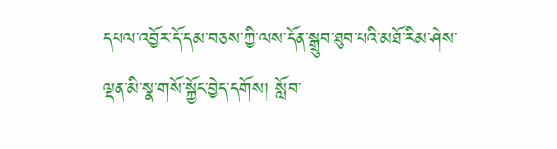དཔལ་འབྱོར་དོ་དམ་བཅས་ཀྱི་ལས་དོན་སྒྲུབ་ཐུབ་པའི་མཐོ་རིམ་ཤེས་ལྡན་མི་སྣ་གསོ་སྐྱོང་བྱེད་དགོས། སློབ་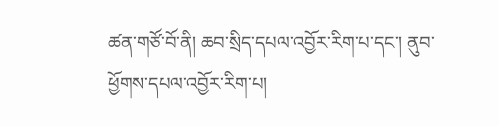ཚན་གཙོ་བོ་ནི། ཆབ་སྲིད་དཔལ་འབྱོར་རིག་པ་དང་། ནུབ་ཕྱོགས་དཔལ་འབྱོར་རིག་པ།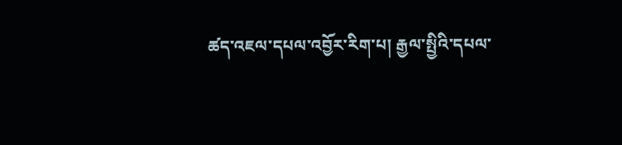ཚད་འཇལ་དཔལ་འབྱོར་རིག་པ། རྒྱལ་སྤྱིའི་དཔལ་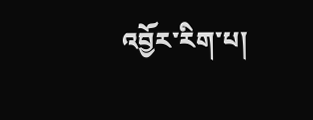འབྱོར་རིག་པ།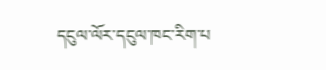དངུལ་ལོར་དངུལ་ཁང་རིག་པ